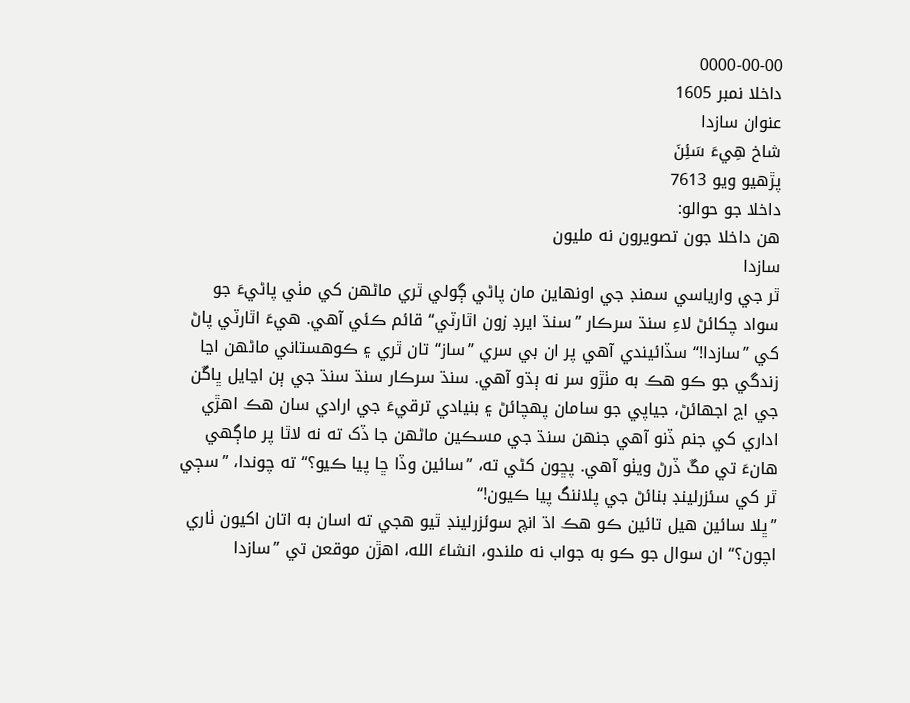0000-00-00
داخلا نمبر 1605
عنوان سازدا
شاخ هِيءَ سَئِنَ
پڙهيو ويو 7613
داخلا جو حوالو:
هن داخلا جون تصويرون نه مليون
سازدا
ٿر جي وارياسي سمنڊ جي اونهاين مان پاڻي ڳولي ٿري ماڻهن کي مٺي پاڻيءَ جو سواد چکائڻ لاءِ سنڌ سرڪار ”سنڌ ايرڊ زون اٿارٽي“ قائم ڪئي آهي. هيءَ اٿارٽي پاڻ کي ”سازدا!“ سڏائيندي آهي پر ان بي سري ”ساز“ تان ٿري ۽ ڪوهستاني ماڻهن اڃا زندگي جو ڪو هڪ به مٺڙو سر نه ٻڌو آهي. سنڌ سرڪار سنڌ سنڌ جي ٻن اڃايل ڀاڱن جي اڃ اجهائڻ، جياپي جو سامان پهچائڻ ۽ بنيادي ترقيءَ جي ارادي سان هڪ اهڙي اداري کي جنم ڏنو آهي جنهن سنڌ جي مسڪين ماڻهن جا ڏک ته نه لاٿا پر ماڳهي هانءَ تي مڱ ڏرڻ ويٺو آهي. پڇون کڻي ته، ”سائين وڏا ڇا پيا ڪيو؟“ ته چوندا، ”سڄي ٿر کي سئزرلينڊ بنائڻ جي پلاننگ پيا ڪيون!“
”ڀلا سائين هيل تائين ڪو هڪ اڌ انچ سوئزرلينڊ ٿيو هجي ته اسان به اتان اکيون ٺاري اچون؟“ ان سوال جو ڪو به جواب نه ملندو، انشاءَ الله، اهڙن موقعن تي ”سازدا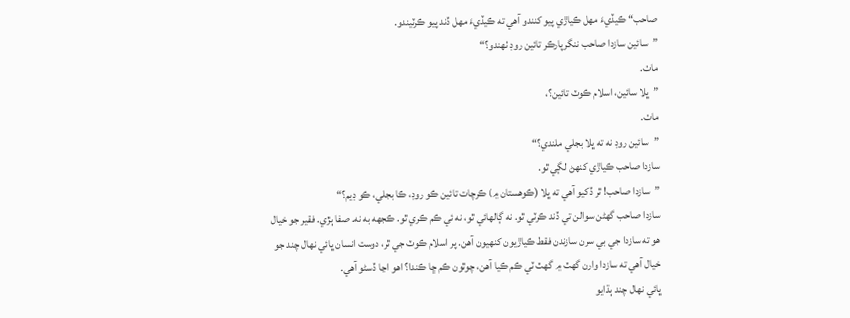صاحب“ ڪيڏيءَ مهل ڪياڙي پيو کنندو آهي ته ڪيڏيءَ مهل ڏند پيو ڪرٽيندو.
”سائين سازدا صاحب ننگرپارڪر تائين روڊ ٺهندو؟“
ماٺ.
”ڀلا سائين، اسلام ڪوٽ تائين؟،
ماٺ.
”سائين روڊ نه ته ڀلا بجلي ملندي؟“
سازدا صاحب ڪياڙي کنهڻ لڳي ٿو.
”سازدا صاحب! ٿر ڏکيو آهي ته ڀلا (ڪوهستان ۾) ڪرچات تائين ڪو روڊ، ڪا بجلي، ڪو ڊيم؟“
سازدا صاحب گهڻن سوالن تي ڏند ڪرٽي ٿو. نه ڳالهائي ٿو، نه ئي ڪم ڪري ٿو. ڪجهه به نه. صفا ٻڙي. فقير جو خيال هو ته سازدا جي بي سرن سازندن فقط ڪياڙيون کنهيون آهن. پر اسلام ڪوٽ جي ٿر، دوست انسان ڀائي نهال چند جو خيال آهي ته سازدا وارن گهٽ ۾ گهٽ ٽي ڪم ڪيا آهن، چوٿون ڪم ڇا ڪندا؟ اهو اڃا ڏسڻو آهي.
ڀائي نهال چند ٻڌايو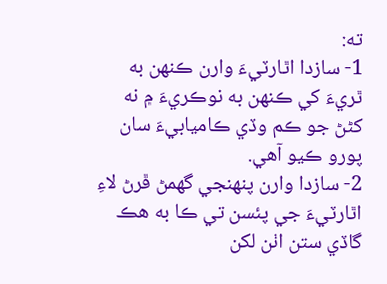ته:
1- سازدا اٿارٽيءَ وارن ڪنهن به ٿريءَ کي ڪنهن به نوڪريءَ ۾ نه کڻڻ جو ڪم وڏي ڪاميابيءَ سان پورو ڪيو آهي.
2- سازدا وارن پنهنجي گهمڻ ڦرڻ لاءِ اٿارٽيءَ جي پئسن تي ڪا به هڪ گاڏي ستن اٺن لکن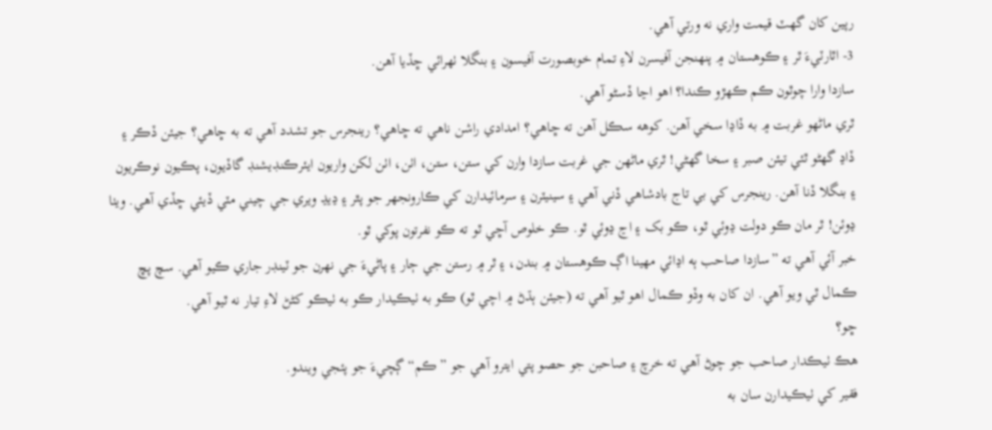رپين کان گهٽ قيمت واري نه ورتي آهي.
3- اٿارٽيءَ ٿر ۽ ڪوهستان ۾ پنهنجن آفيسرن لاءِ تمام خوبصورت آفيسون ۽ بنگلا ٺهرائي ڇڏيا آهن.
سازدا وارا چوٿون ڪم ڪهڙو ڪندا؟ اهو اڃا ڏسڻو آهي.
ٿري ماڻهو غربت ۾ به ڏاڍا سخي آهن. کوهه سڪل آهن ته ڇاهي؟ امدادي راشن ناهي ته ڇاهي؟ رينجرس جو تشدد آهي ته به ڇاهي؟ جيئن ڏڪر ۽ ڏاڍ گهڻو ٿئي تيئن صبر ۽ سخا گهڻي! ٿري ماڻهن جي غربت سازدا وارن کي ستن، ستن، اٺن، اٺن لکن واريون ايئرڪنڊيشنڊ گاڏيون، پڪيون نوڪريون ۽ بنگلا ڏنا آهن. رينجرس کي بي تاج بادشاهي ڏني آهي ۽ سينيٽرن ۽ سرمائيدارن کي ڪارونجهر جو پٿر ۽ ڍيڍ ويري جي چيني مٽي ڏيئي ڇڏي آهي. ويٺا ڍوئن! ٿر مان ڪو دولت ڍوئي ٿو، ڪو بک ۽ اڃ ڍوئي ٿو. ڪو خلوص آڇي ٿو ته ڪو نفرتون پوکي ٿو.
خبر آئي آهي ته ”سازدا صاحب ٻه اڍائي مهينا اڳ ڪوهستان ۾ بندن، ۽ ٿر ۾ رستن جي ڄار ۽ پاڻيءَ جي نهرن جو ٽينڊر جاري ڪيو آهي. سچ پڇ ڪمال ٿي ويو آهي. ان کان به وڏو ڪمال اهو ٿيو آهي ته (جيئن ٻڌڻ ۾ اچي ٿو) ڪو به ٺيڪيدار ڪو به ٺيڪو کڻڻ لاءِ تيار نه ٿيو آهي.
ڇو؟
هڪ ٺيڪدار صاحب جو چوڻ آهي ته خرچ ۽ صاحبن جو حصو پتي ايترو آهي جو ”ڪم“ ڳچيءَ جو پئجي ويندو.
فقير کي ٺيڪيدارن سان به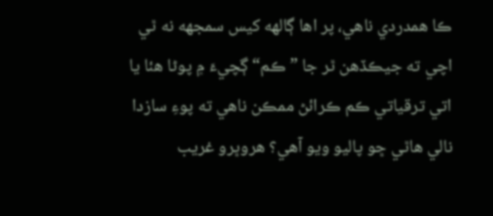ڪا همدردي ناهي، پر اها ڳالهه کيس سمجهه نه ٿي اچي ته جيڪڏهن ٿر جا ” ڪم“ ڳچيءَ ۾ پوڻا هئا يا اتي ترقياتي ڪم ڪرائڻ ممڪن ناهي ته پوءِ سازدا نالي هاٿي ڇو پاليو ويو آهي؟ هروڀرو غريب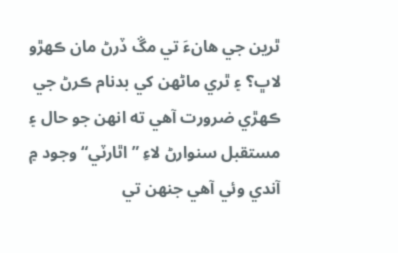ٿرين جي هانءَ تي مڱ ڏرڻ مان ڪهڙو لاڀ؟ ۽ ٿري ماڻهن کي بدنام ڪرڻ جي ڪهڙي ضرورت آهي ته انهن جو حال ۽ مستقبل سنوارڻ لاءِ ”اٿارٽي“ وجود ۾ آندي وئي آهي جنهن تي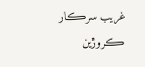غريب سرڪار ڪروڙين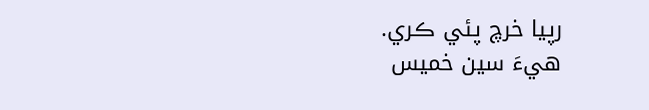رپيا خرچ پئي ڪري.
هيءَ سين خميس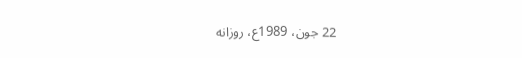22 جون، 1989ع، روزانه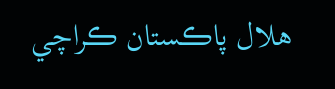هلال پاڪستان ڪراچي